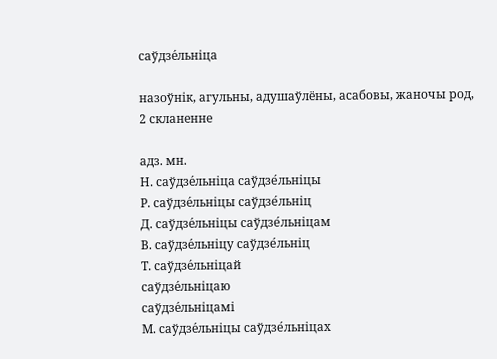саўдзе́льніца

назоўнік, агульны, адушаўлёны, асабовы, жаночы род, 2 скланенне

адз. мн.
Н. саўдзе́льніца саўдзе́льніцы
Р. саўдзе́льніцы саўдзе́льніц
Д. саўдзе́льніцы саўдзе́льніцам
В. саўдзе́льніцу саўдзе́льніц
Т. саўдзе́льніцай
саўдзе́льніцаю
саўдзе́льніцамі
М. саўдзе́льніцы саўдзе́льніцах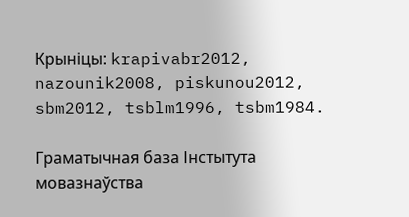Крыніцы: krapivabr2012, nazounik2008, piskunou2012, sbm2012, tsblm1996, tsbm1984.

Граматычная база Інстытута мовазнаўства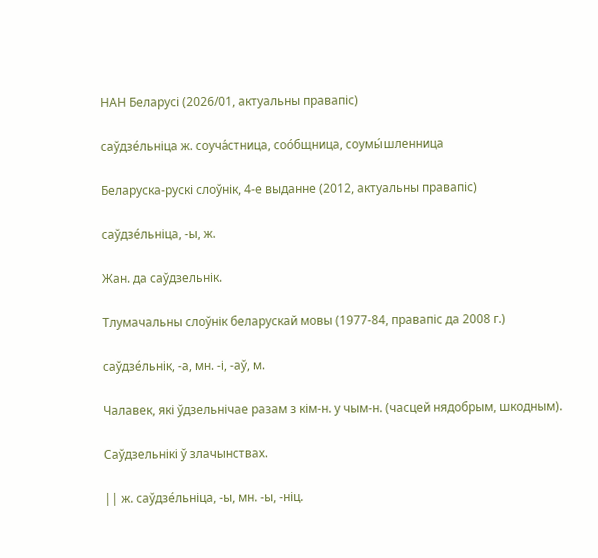НАН Беларусі (2026/01, актуальны правапіс)

саўдзе́льніца ж. соуча́стница, соо́бщница, соумы́шленница

Беларуска-рускі слоўнік, 4-е выданне (2012, актуальны правапіс)

саўдзе́льніца, ‑ы, ж.

Жан. да саўдзельнік.

Тлумачальны слоўнік беларускай мовы (1977-84, правапіс да 2008 г.)

саўдзе́льнік, -а, мн. -і, -аў, м.

Чалавек, які ўдзельнічае разам з кім-н. у чым-н. (часцей нядобрым, шкодным).

Саўдзельнікі ў злачынствах.

|| ж. саўдзе́льніца, -ы, мн. -ы, -ніц.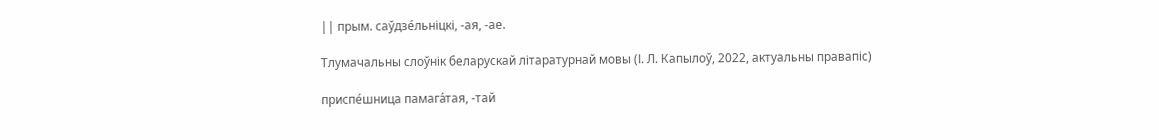|| прым. саўдзе́льніцкі, -ая, -ае.

Тлумачальны слоўнік беларускай літаратурнай мовы (І. Л. Капылоў, 2022, актуальны правапіс)

приспе́шница памага́тая, -тай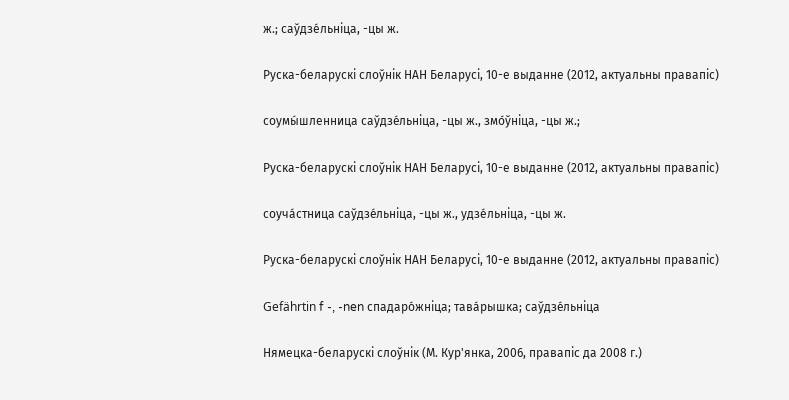ж.; саўдзе́льніца, -цы ж.

Руска-беларускі слоўнік НАН Беларусі, 10-е выданне (2012, актуальны правапіс)

соумы́шленница саўдзе́льніца, -цы ж., змо́ўніца, -цы ж.;

Руска-беларускі слоўнік НАН Беларусі, 10-е выданне (2012, актуальны правапіс)

соуча́стница саўдзе́льніца, -цы ж., удзе́льніца, -цы ж.

Руска-беларускі слоўнік НАН Беларусі, 10-е выданне (2012, актуальны правапіс)

Gefährtin f -, -nen спадаро́жніца; тава́рышка; саўдзе́льніца

Нямецка-беларускі слоўнік (М. Кур'янка, 2006, правапіс да 2008 г.)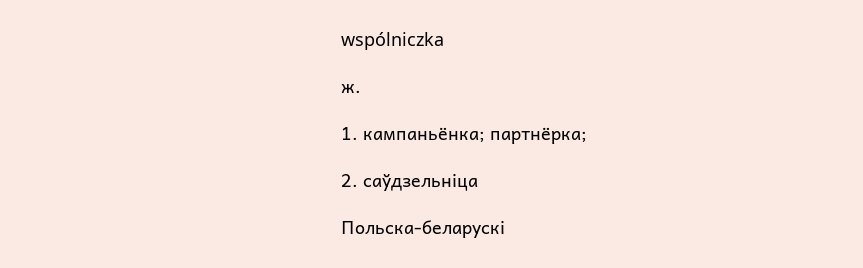wspólniczka

ж.

1. кампаньёнка; партнёрка;

2. саўдзельніца

Польска-беларускі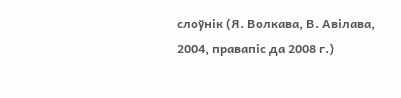слоўнік (Я. Волкава, В. Авілава, 2004, правапіс да 2008 г.)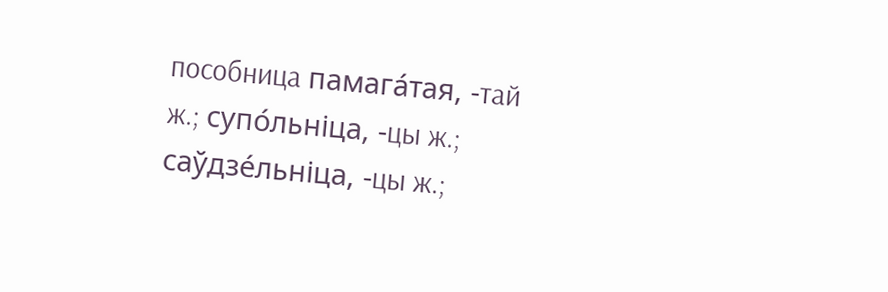пособница памага́тая, -тай ж.; супо́льніца, -цы ж.; саўдзе́льніца, -цы ж.;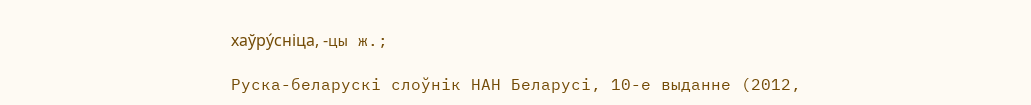хаўру́сніца, -цы ж.;

Руска-беларускі слоўнік НАН Беларусі, 10-е выданне (2012,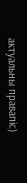актуальны правапіс)